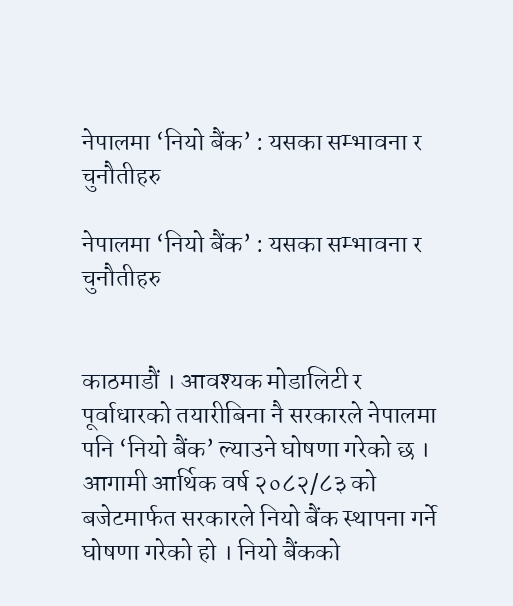नेपालमा ‘नियो बैंक’ : यसका सम्भावना र चुनौतीहरु

नेपालमा ‘नियो बैंक’ : यसका सम्भावना र चुनौतीहरु


काठमाडौं । आवश्यक मोडालिटी र पूर्वाधारको तयारीबिना नै सरकारले नेपालमा पनि ‘नियो बैंक’ ल्याउने घोषणा गरेको छ । आगामी आर्थिक वर्ष २०८२/८३ को बजेटमार्फत सरकारले नियो बैंक स्थापना गर्ने घोषणा गरेको हो । नियो बैंकको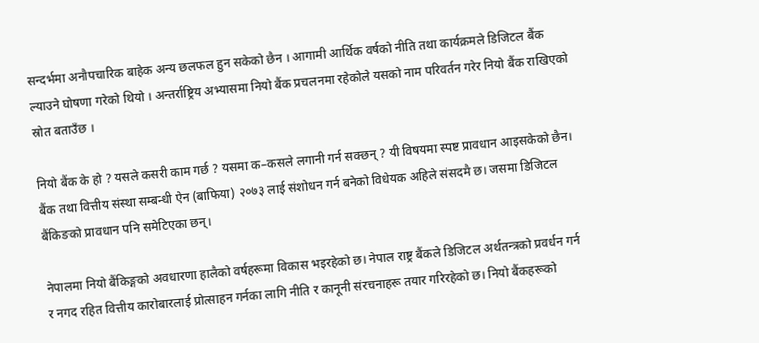सन्दर्भमा अनौपचारिक बाहेक अन्य छलफल हुन सकेको छैन । आगामी आर्थिक वर्षको नीति तथा कार्यक्रमले डिजिटल बैंक ल्याउने घोषणा गरेको थियो । अन्तर्राष्ट्रिय अभ्यासमा नियो बैंक प्रचलनमा रहेकोले यसको नाम परिवर्तन गरेर नियो बैंक राखिएको स्रोत बताउँछ ।

नियो बैंक के हो ? यसले कसरी काम गर्छ ? यसमा क–कसले लगानी गर्न सक्छन् ? यी विषयमा स्पष्ट प्रावधान आइसकेको छैन। बैंक तथा वित्तीय संस्था सम्बन्धी ऐन (बाफिया) २०७३ लाई संशोधन गर्न बनेको विधेयक अहिले संसदमै छ। जसमा डिजिटल बैंकिङको प्रावधान पनि समेटिएका छन्।

नेपालमा नियो बैंकिङ्गको अवधारणा हालैको वर्षहरूमा विकास भइरहेको छ। नेपाल राष्ट्र बैंकले डिजिटल अर्थतन्त्रको प्रवर्धन गर्न र नगद रहित वित्तीय कारोबारलाई प्रोत्साहन गर्नका लागि नीति र कानूनी संरचनाहरू तयार गरिरहेको छ। नियो बैंकहरूको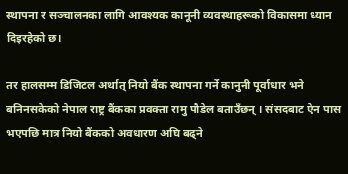स्थापना र सञ्चालनका लागि आवश्यक कानूनी व्यवस्थाहरूको विकासमा ध्यान दिइरहेको छ।

तर हालसम्म डिजिटल अर्थात् नियो बैंक स्थापना गर्ने कानुनी पूर्वाधार भने बनिनसकेको नेपाल राष्ट्र बैंकका प्रवक्ता रामु पौडेल बताउँछन् । संसदबाट ऐन पास भएपछि मात्र नियो बैंकको अवधारण अघि बढ्ने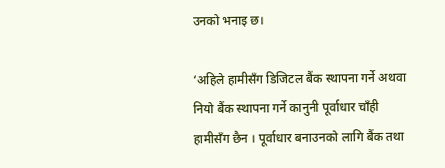उनको भनाइ छ।

‘अहिले हामीसँग डिजिटल बैंक स्थापना गर्ने अथवा नियो बैंक स्थापना गर्ने कानुनी पूर्वाधार चाँही हामीसँग छैन । पूर्वाधार बनाउनको लागि बैंक तथा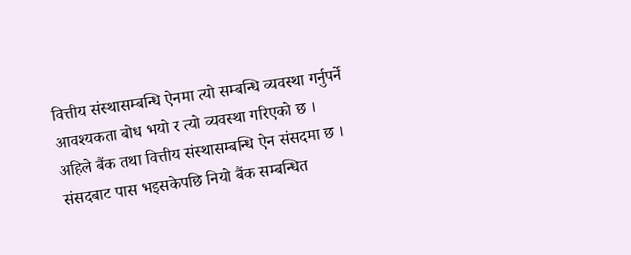वित्तीय संस्थासम्बन्धि ऐनमा त्यो सम्बन्धि व्यवस्था गर्नुपर्ने आवश्यकता बोध भयो र त्यो व्यवस्था गरिएको छ । अहिले बैंक तथा वित्तीय संस्थासम्बन्धि ऐन संसदमा छ । संसदबाट पास भइसकेपछि नियो बैंक सम्बन्धित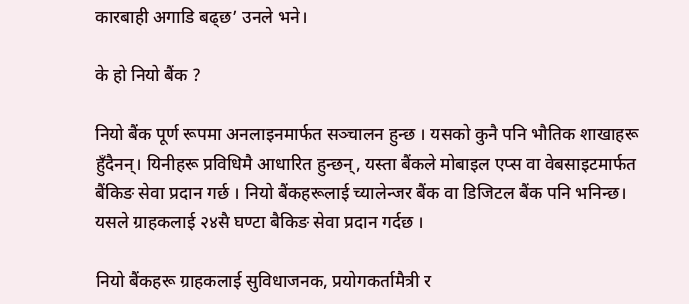कारबाही अगाडि बढ्छ’ उनले भने।

के हो नियो बैंक ?

नियो बैंक पूर्ण रूपमा अनलाइनमार्फत सञ्चालन हुन्छ । यसको कुनै पनि भौतिक शाखाहरू हुँदैनन्। यिनीहरू प्रविधिमै आधारित हुन्छन्, यस्ता बैंकले मोबाइल एप्स वा वेबसाइटमार्फत बैंकिङ सेवा प्रदान गर्छ । नियो बैंकहरूलाई च्यालेन्जर बैंक वा डिजिटल बैंक पनि भनिन्छ। यसले ग्राहकलाई २४सै घण्टा बैकिङ सेवा प्रदान गर्दछ ।

नियो बैंकहरू ग्राहकलाई सुविधाजनक, प्रयोगकर्तामैत्री र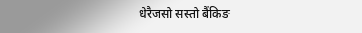धेरैजसो सस्तो बैंकिङ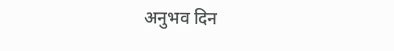अनुभव दिन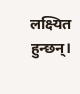लक्ष्यित हुन्छन्।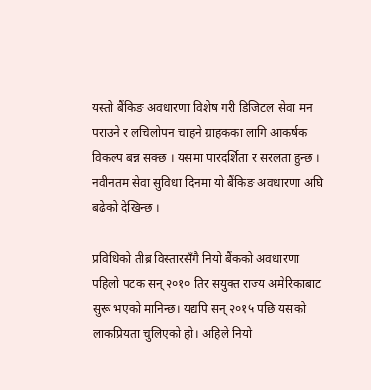यस्तो बैंकिङ अवधारणा विशेष गरी डिजिटल सेवा मन पराउने र लचिलोपन चाहने ग्राहकका लागि आकर्षक विकल्प बन्न सक्छ । यसमा पारदर्शिता र सरलता हुन्छ । नवीनतम सेवा सुविधा दिनमा यो बैंकिङ अवधारणा अघि बढेको देखिन्छ ।

प्रविधिको तीब्र विस्तारसँगै नियो बैंकको अवधारणा पहिलो पटक सन् २०१० तिर सयुक्त राज्य अमेरिकाबाट सुरू भएको मानिन्छ। यद्यपि सन् २०१५ पछि यसको लाकप्रियता चुलिएको हो। अहिले नियो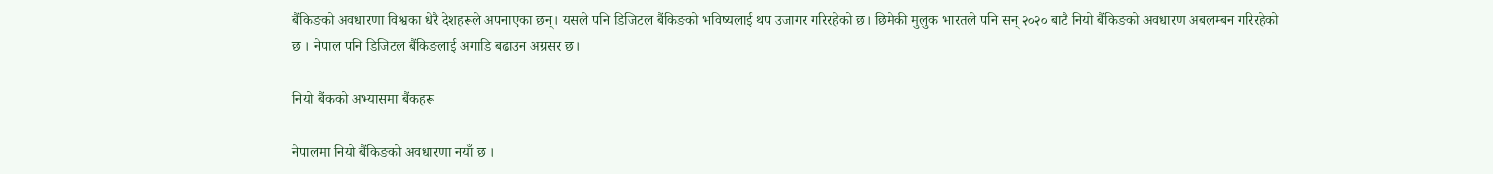बैंकिङको अवधारणा विश्वका धेरै देशहरूले अपनाएका छन्। यसले पनि डिजिटल बैंकिङको भविष्यलाई थप उजागर गरिरहेको छ। छिमेकी मुलुक भारतले पनि सन् २०२० बाटै नियो बैंकिङको अवधारण अबलम्बन गरिरहेको छ । नेपाल पनि डिजिटल बैंकिङलाई अगाडि बढाउन अग्रसर छ।

नियो बैंकको अभ्यासमा बैंकहरू

नेपालमा नियो बैंकिङको अवधारणा नयाँ छ ।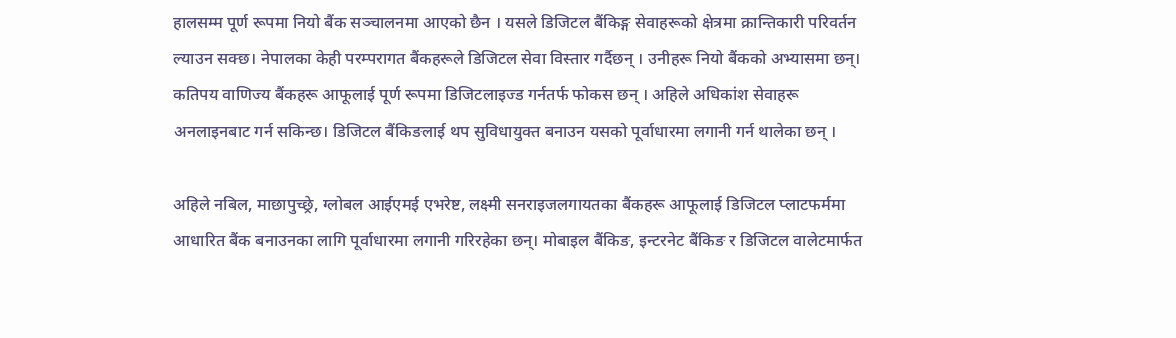हालसम्म पूर्ण रूपमा नियो बैंक सञ्चालनमा आएको छैन । यसले डिजिटल बैंकिङ्ग सेवाहरूको क्षेत्रमा क्रान्तिकारी परिवर्तन ल्याउन सक्छ। नेपालका केही परम्परागत बैंकहरूले डिजिटल सेवा विस्तार गर्दैछन् । उनीहरू नियो बैंकको अभ्यासमा छन्। कतिपय वाणिज्य बैंकहरू आफूलाई पूर्ण रूपमा डिजिटलाइज्ड गर्नतर्फ फोकस छन् । अहिले अधिकांश सेवाहरू अनलाइनबाट गर्न सकिन्छ। डिजिटल बैंकिङलाई थप सुविधायुक्त बनाउन यसको पूर्वाधारमा लगानी गर्न थालेका छन् ।

अहिले नबिल, माछापुच्छ्रे, ग्लोबल आईएमई एभरेष्ट, लक्ष्मी सनराइजलगायतका बैंकहरू आफूलाई डिजिटल प्लाटफर्ममा आधारित बैंक बनाउनका लागि पूर्वाधारमा लगानी गरिरहेका छन्। मोबाइल बैंकिङ, इन्टरनेट बैंकिङ र डिजिटल वालेटमार्फत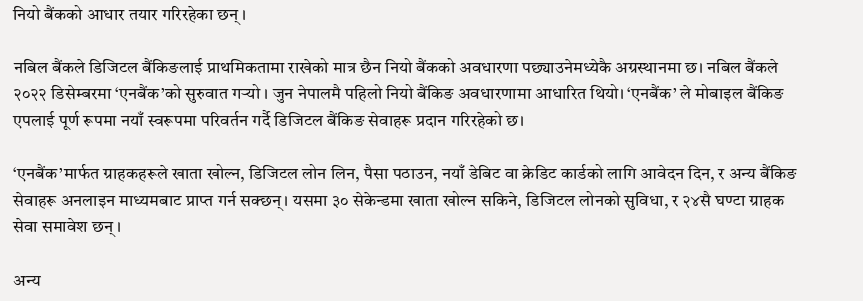नियो बैंकको आधार तयार गरिरहेका छन् ।

नबिल बैंकले डिजिटल बैंकिङलाई प्राथमिकतामा राखेको मात्र छैन नियो बैंकको अवधारणा पछ्याउनेमध्येकै अग्रस्थानमा छ। नबिल बैंकले २०२२ डिसेम्बरमा ‘एनबैंक’को सुरुवात गर्‍यो । जुन नेपालमै पहिलो नियो बैंकिङ अवधारणामा आधारित थियो। ‘एनबैंक’ ले मोबाइल बैंकिङ एपलाई पूर्ण रूपमा नयाँ स्वरूपमा परिवर्तन गर्दै डिजिटल बैंकिङ सेवाहरू प्रदान गरिरहेको छ।

‘एनबैंक’मार्फत ग्राहकहरूले खाता खोल्न, डिजिटल लोन लिन, पैसा पठाउन, नयाँ डेबिट वा क्रेडिट कार्डको लागि आवेदन दिन, र अन्य बैंकिङ सेवाहरू अनलाइन माध्यमबाट प्राप्त गर्न सक्छन्। यसमा ३० सेकेन्डमा खाता खोल्न सकिने, डिजिटल लोनको सुविधा, र २४सै घण्टा ग्राहक सेवा समावेश छन् ।

अन्य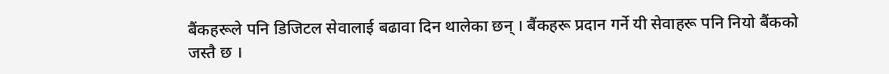बैंकहरूले पनि डिजिटल सेवालाई बढावा दिन थालेका छन् । बैंकहरू प्रदान गर्ने यी सेवाहरू पनि नियो बैंकको जस्तै छ ।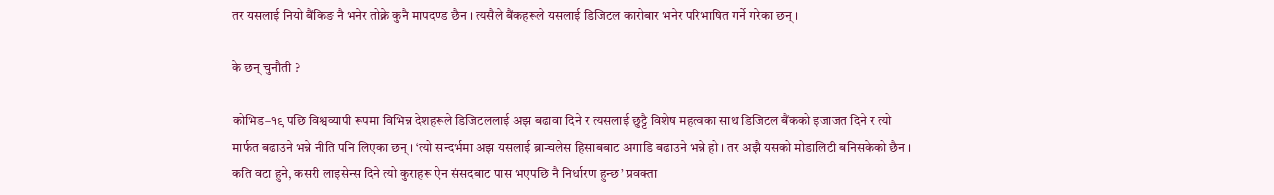तर यसलाई नियो बैंकिङ नै भनेर तोक्ने कुनै मापदण्ड छैन । त्यसैले बैंकहरूले यसलाई डिजिटल कारोबार भनेर परिभाषित गर्ने गरेका छन् ।

के छन् चुनौती ?

कोभिड–१९ पछि विश्वव्यापी रूपमा विभिन्न देशहरूले डिजिटललाई अझ बढावा दिने र त्यसलाई छुट्टै विशेष महत्वका साथ डिजिटल बैंकको इजाजत दिने र त्यो मार्फत बढाउने भन्ने नीति पनि लिएका छन् । ‘त्यो सन्दर्भमा अझ यसलाई ब्रान्चलेस हिसाबबाट अगाडि बढाउने भन्ने हो । तर अझै यसको मोडालिटी बनिसकेको छैन । कति वटा हुने, कसरी लाइसेन्स दिने त्यो कुराहरू ऐन संसदबाट पास भएपछि नै निर्धारण हुन्छ’ प्रवक्ता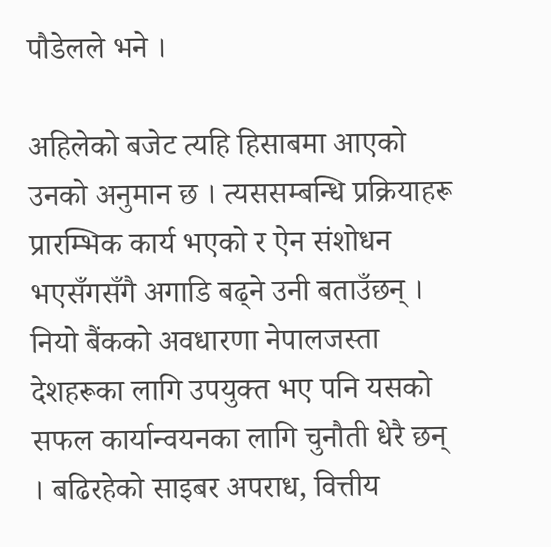पौडेलले भने ।

अहिलेको बजेट त्यहि हिसाबमा आएको उनको अनुमान छ । त्यससम्बन्धि प्रक्रियाहरू प्रारम्भिक कार्य भएको र ऐन संशोधन भएसँगसँगै अगाडि बढ्ने उनी बताउँछन् । नियो बैंकको अवधारणा नेपालजस्ता देशहरूका लागि उपयुक्त भए पनि यसको सफल कार्यान्वयनका लागि चुनौती धेरै छन् । बढिरहेको साइबर अपराध, वित्तीय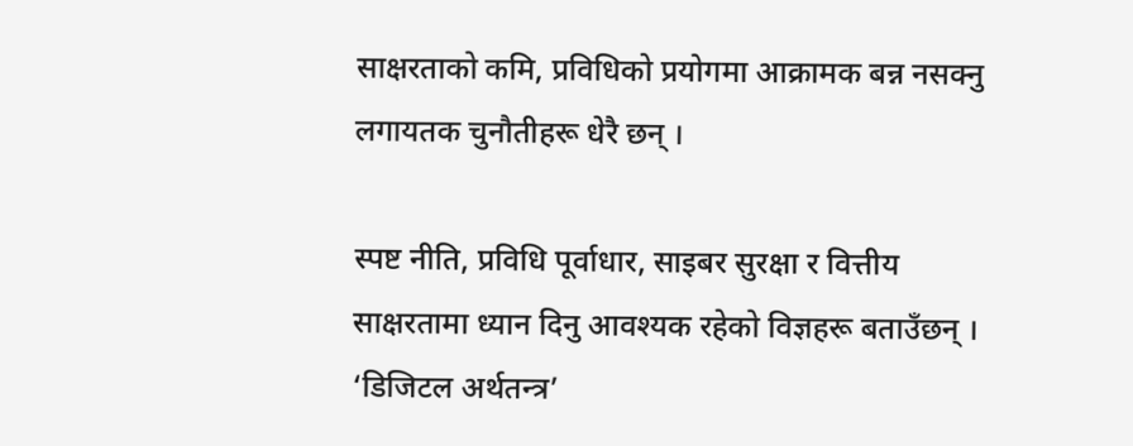साक्षरताको कमि, प्रविधिको प्रयोगमा आक्रामक बन्न नसक्नु लगायतक चुनौतीहरू धेरै छन् ।

स्पष्ट नीति, प्रविधि पूर्वाधार, साइबर सुरक्षा र वित्तीय साक्षरतामा ध्यान दिनु आवश्यक रहेको विज्ञहरू बताउँछन् । ‘डिजिटल अर्थतन्त्र’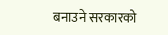बनाउने सरकारको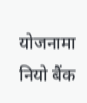योजनामा नियो बैंक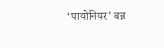‘पायोनियर’ बन्न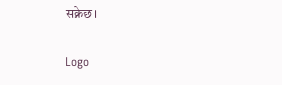सक्नेछ।

Logo